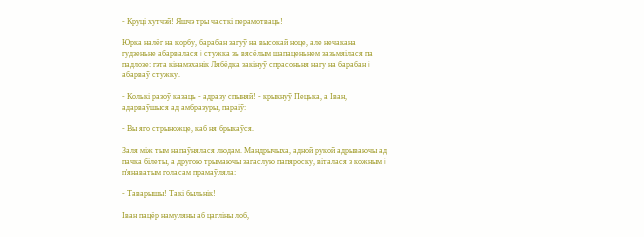- Круцi хутчэй! Яшчэ тры часткi перамотваць!

Юрка налёг на корбу, барабан загуў на высокай ноце, але нечакана гудзеньне абарвалася i стужка зь вясёлым шапаценьнем зазьмяiлася па падлозе: гэта кiнамэханiк Лябёдка закiнуў спрасоньня нагу на барабан i абарваў стужку.

- Колькi разоў казаць - адразу спыняй! - крыкнуў Пецька, а Iван, адарваўшыся ад амбразуры, параiў:

- Вы яго стрыножце, каб ня брыкаўся.

Заля мiж тым напаўнялася людам. Мандрычыха, адной рукой адрываючы ад пачка бiлеты, а другою трымаючы загаслую папяроску, вiталася з кожным i п'янаватым голасам прамаўляла:

- Таварышы! Такi быльнiк!

Iван пацёр намуляны аб цаглiны лоб,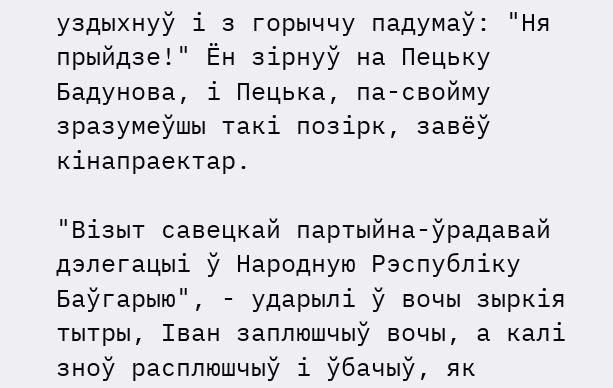уздыхнуў i з горыччу падумаў: "Ня прыйдзе!" Ён зiрнуў на Пецьку Бадунова, i Пецька, па-свойму зразумеўшы такi позiрк, завёў кiнапраектар.

"Вiзыт савецкай партыйна-ўрадавай дэлегацыi ў Народную Рэспублiку Баўгарыю", - ударылi ў вочы зыркiя тытры, Iван заплюшчыў вочы, а калi зноў расплюшчыў i ўбачыў, як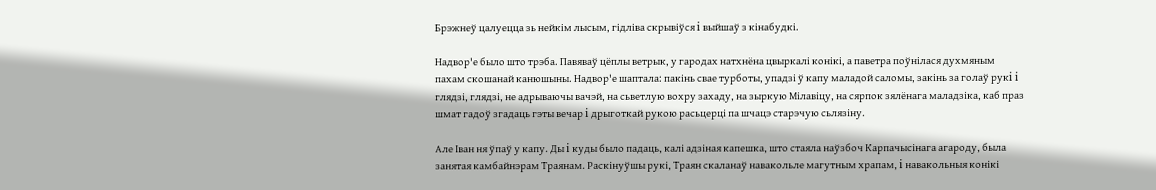Брэжнеў цалуецца зь нейкiм лысым, гiдлiва скрывiўся i выйшаў з кiнабудкi.

Надвор'е было што трэба. Павяваў цёплы ветрык, у гародах натхнёна цвыркалi конiкi, а паветра поўнiлася духмяным пахам скошанай канюшыны. Надвор'е шаптала: пакiнь свае турботы, упадзi ў капу маладой саломы, закiнь за голаў рукi i глядзi, глядзi, не адрываючы вачэй, на сьветлую вохру захаду, на зыркую Мiлавiцу, на сярпок зялёнага маладзiка, каб праз шмат гадоў згадаць гэты вечар i дрыготкай рукою расьцерцi па шчацэ старэчую сьлязiну.

Але Iван ня ўпаў у капу. Ды i куды было падаць, калi адзiная капешка, што стаяла наўзбоч Карпачысiнага агароду, была занятая камбайнэрам Траянам. Раскiнуўшы рукi, Траян скаланаў навакольле магутным храпам, i навакольныя конiкi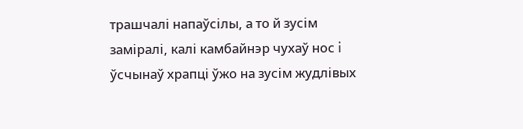трашчалi напаўсiлы, а то й зусiм замiралi, калi камбайнэр чухаў нос i ўсчынаў храпцi ўжо на зусiм жудлiвых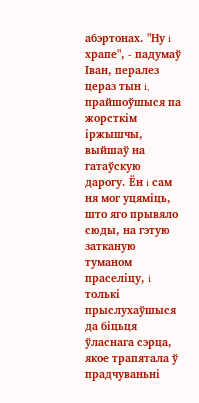абэртонах. "Ну i храпе", - падумаў Iван, пералез цераз тын i, прайшоўшыся па жорсткiм iржышчы, выйшаў на гатаўскую дарогу. Ён i сам ня мог уцямiць, што яго прывяло сюды, на гэтую затканую туманом праселiцу, i толькi прыслухаўшыся да бiцьця ўласнага сэрца, якое трапятала ў прадчуваньнi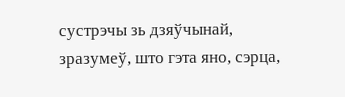сустрэчы зь дзяўчынай, зразумеў, што гэта яно, сэрца,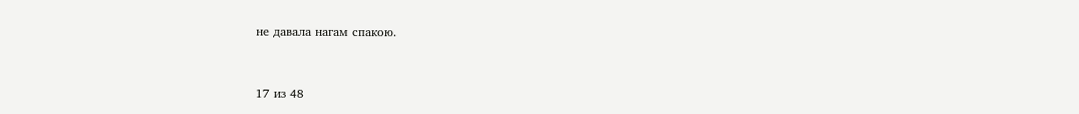не давала нагам спакою.



17 из 48